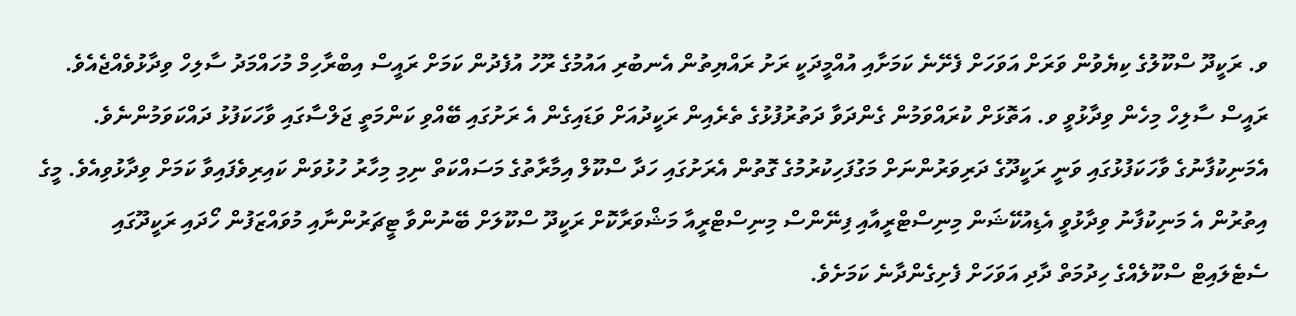ވ. ރަކީދޫ ސްކޫލުގެ ކިޔެވުން ވަރަށް އަވަހަށް ފެށޭނެ ކަމަށާއި އުއްމީދަކީ ރަށު ރައްޔިތުން އެނބުރި އައުމުގެ ރޫހު އުފެދުން ކަމަށް ރައީސް އިބްރާހިމް މުހައްމަދު ސާލިހް ވިދާޅުވެއްޖެއެވެ.
ރައީސް ސާލިހް މިހެން ވިދާޅުވީ ވ. އަތޮޅަށް ކުރައްވަމުން ގެންދަވާ ދަތުރުފުޅުގެ ތެރެއިން ރަކީދުއަށް ވަޑައިގެން އެ ރަށުގައި ބޭއްވި ކަންމަތީ ޖަލްސާގައި ވާހަކަފުޅު ދައްކަވަމުންނެވެ.
އެމަނިކުފާނުގެ ވާހަކަފުޅުގައި ވަނީ ރަކީދޫގެ ދަރިވަރުންނަށް މަގުފަހިކުރުމުގެ ގޮތުން އެރަށުގައި ހަދާ ސްކޫލް އިމާރާތުގެ މަސައްކަތް ނިމި މިހާރު ހުޅުވަން ކައިރިވެފައިވާ ކަމަށް ވިދާޅުވިއެވެ. މީގެ އިތުރުން އެ މަނިކުފާނު ވިދާޅުވީ އެޑިއުކޭޝަން މިނިސްޓްރީއާއި ފިނޭންސް މިނިސްޓްރީއާ މަޝްވަރާކޮށް ރަކީދޫ ސްކޫލަށް ބޭނުންވާ ޓީޗަރުންނާއި މުވައްޒަފުން ހޯދައި ރަކީދޫގައި ސެޓެލައިޓް ސްކޫލެއްގެ ހިދުމަތް ދާދި އަވަހަށް ފެށިގެންދާނެ ކަމަށެވެ.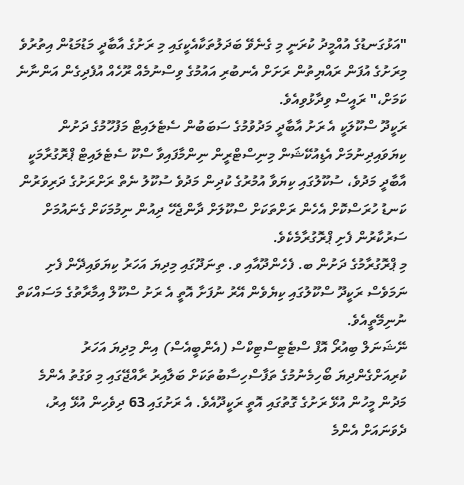"އަޅުގަނޑުގެ އުއްމީދު ކުރަނީ މި ގެނެވޭ ބަދަލުތަކާއެކީގައި މި ރަށުގެ އާބާދީ މަޑުމަޑުން އިތުރުވެ މިރަށުގެ އުފަން ރައްޔިތުން ރަށަށް އެނބުރި އައުމުގެ ވިސްނުމެއް ރޫހެއް އުފެދިގެން އަންނާނެ ކަމަށް،" ރައީސް ވިދާޅުވިއެވެ.
ރަކީދޫ ސްކޫލަކީ އެ ރަށު އާބާދީ މަދުވުމުގެ ސަބަބުން ސެޓެލައިޓް މަފުހޫމުގެ ދަށުން ކިޔަވައިދިނުމަށް އެޑިއުކޭޝަން މިނިސްޓްރީން ނިންމާފައިވާ ސްކޫ ސެޓެލައިޓް ޕްރޮގުރާމަކީ އާބާދީ މަދުވެ، ސުކޫލުގައި ކިޔަވާ އުމުރުގެ ކުދިން މަދުވެ ސުކޫލު ނެތް ރަށްރަށުގެ ދަރިވަރުން ކަނޑު ހުރަސްކޮށް އެހެން ރަށްތަކަށް ސްކޫލަށް ދާންޖެހޭ ދިއުން ނިމުމަކަށް ގެނައުމަށް ސަރުކާރުން ފެށި ޕްރޮގުރާމެކެވެ.
މި ޕްރޮގުރާމުގެ ދަށުން ބ. ފެހެންދޫއާއި ވ. ތިނަދޫގައި މިދިޔަ އަހަރު ކިޔަވައިދޭން ފެށި ނަމަވެސް ރަކީދޫ ސްކޫލުގައި ކިޔެވެން އޭރު ނުފަށާ އޮތީ އެ ރަށު ސްކޫލް އިމާރާތުގެ މަސައްކަތް ނުނިމޭތީއެވެ.
ނޭޝަނަލް ބިއުރޯ އޮފް ސްޓެޓިސްޓިކްސް (އެންބީއެސް) އިން މިދިޔަ އަހަރު ކުރިއަށްގެންދިޔަ ބޯހިމެނުމުގެ ތަފާސްހިސާބުތަކަށް ބަލާއިރު ރާއްޖޭގައި މި ވަގުތު އެންމެ މަދުން މީހުން އުޅޭ ރަށުގެ ގޮތުގައި އޮތީ ރަކީދޫއެވެ. އެ ރަށުގައި 63 ދިވެހިން އުޅޭ އިރު، ދެވަނައަށް އެންމެ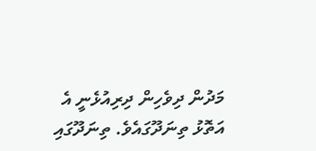މަދުން ދިވެހިން ދިރިއުޅެނީ އެ އަތޮޅު ތިނަދޫގައެވެ. ތިނަދޫގައި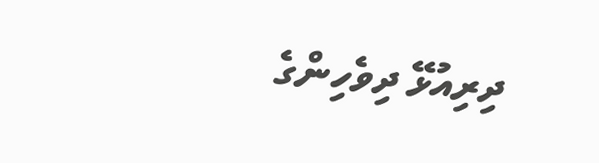ދިރިއުޅޭ ދިވެހިންގެ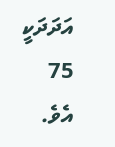އަދަދަކީ 75 އެވެ.